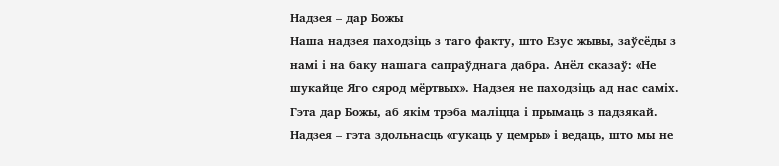Надзея – дар Божы
Наша надзея паходзіць з таго факту, што Езус жывы, заўсёды з намі і на баку нашага сапраўднага дабра. Анёл сказаў: «Не шукайце Яго сярод мёртвых». Надзея не паходзіць ад нас саміх. Гэта дар Божы, аб якім трэба маліцца і прымаць з падзякай. Надзея – гэта здольнасць «гукаць у цемры» і ведаць, што мы не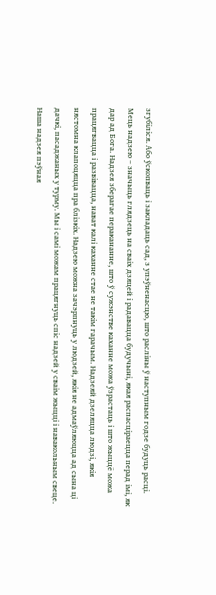згубіліся. Або ўскопваць і закладаць сад, з упэўненасцю, што расліны ў наступным годзе будуць расці. Мець надзею – значыць глядзець на сваіх дзяцей і радавацца будучыні, якая распасціраецца перад імі, як дар ад Бога. Надзея зберагае перакананне, што ў сужэнстве каханне можа ўзрастаць і што жыццё можа працягвацца і развівацца, нават калі каханне стае не такім гарачым. Надзеяй дзеляцца людзі, якія нястомна клапоцяцца пра блізкіх. Надзею можна зачэрпнуць у людзей, якія не адмаўляюцца ад сына ці дачкі, пасаджаных у турму. Мы і самі можам працягнуць спіс надзей у сваім жыцці і навакольным свеце.
Наша надзея пэўная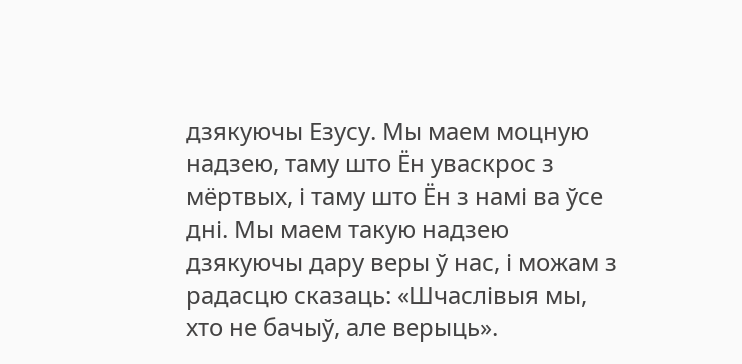дзякуючы Езусу. Мы маем моцную надзею, таму што Ён уваскрос з мёртвых, і таму што Ён з намі ва ўсе дні. Мы маем такую надзею дзякуючы дару веры ў нас, і можам з радасцю сказаць: «Шчаслівыя мы, хто не бачыў, але верыць».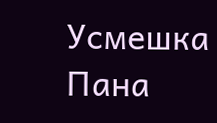Усмешка Пана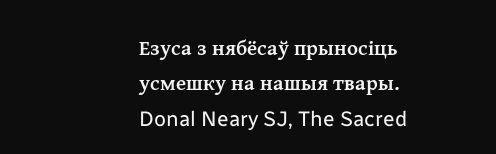Езуса з нябёсаў прыносіць усмешку на нашыя твары.
Donal Neary SJ, The Sacred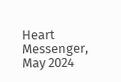Heart Messenger, May 2024